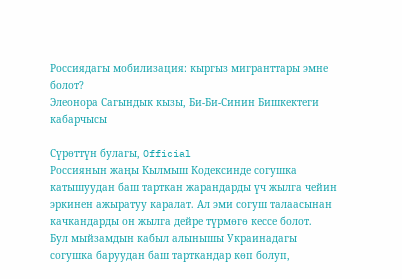Россиядагы мобилизация: кыргыз мигранттары эмне болот?
Элеонора Сагындык кызы, Би-Би-Синин Бишкектеги кабарчысы

Сүрөттүн булагы, Official
Россиянын жаңы Кылмыш Кодексинде согушка катышуудан баш тарткан жарандарды үч жылга чейин эркинен ажыратуу каралат. Ал эми согуш талаасынан качкандарды он жылга дейре түрмөгө кессе болот.
Бул мыйзамдын кабыл алынышы Украинадагы согушка баруудан баш тарткандар көп болуп,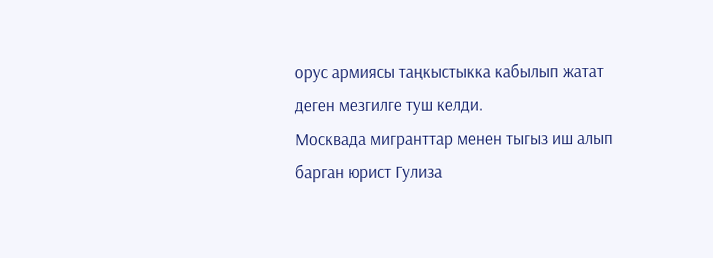орус армиясы таңкыстыкка кабылып жатат деген мезгилге туш келди.
Москвада мигранттар менен тыгыз иш алып барган юрист Гулиза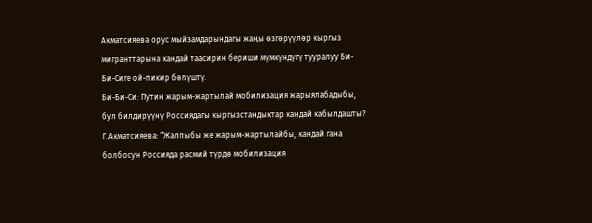Акматсияева орус мыйзамдарындагы жаңы өзгөрүүлөр кыргыз мигранттарына кандай таасирин бериши мүмкүндүгү тууралуу Би-Би-Сиге ой-пикир бөлүштү.
Би-Би-Си: Путин жарым-жартылай мобилизация жарыялабадыбы, бул билдирүүнү Россиядагы кыргызстандыктар кандай кабылдашты?
Г.Акматсияева: “Жалпыбы же жарым-жартылайбы, кандай гана болбосун Россияда расмий түрдө мобилизация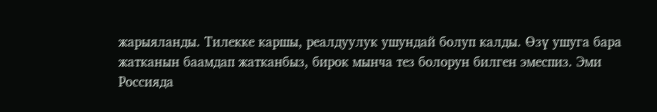жарыяланды. Тилекке каршы, реалдуулук ушундай болуп калды. Өзү ушуга бара жатканын баамдап жатканбыз, бирок мынча тез болорун билген эмеспиз. Эми Россияда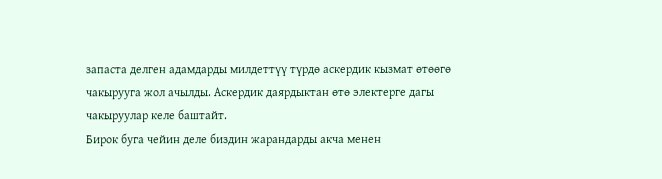запаста делген адамдарды милдеттүү түрдө аскердик кызмат өтөөгө чакырууга жол ачылды. Аскердик даярдыктан өтө электерге дагы чакыруулар келе баштайт.
Бирок буга чейин деле биздин жарандарды акча менен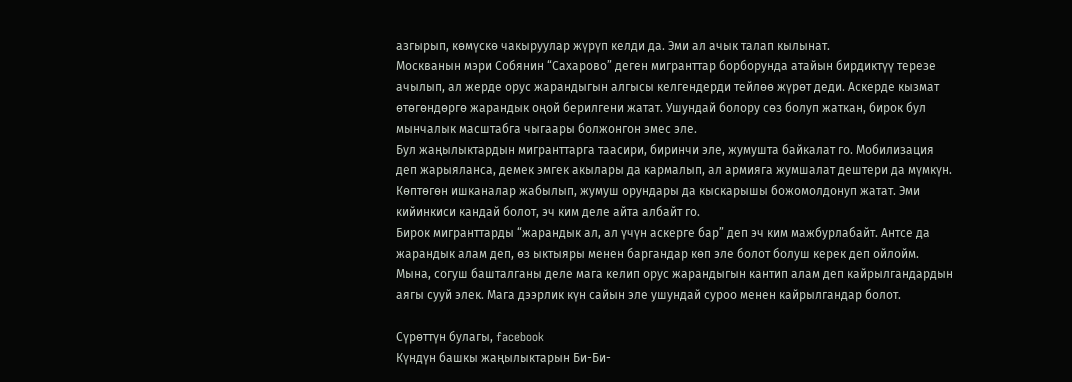азгырып, көмүскө чакыруулар жүрүп келди да. Эми ал ачык талап кылынат.
Москванын мэри Собянин “Сахарово” деген мигранттар борборунда атайын бирдиктүү терезе ачылып, ал жерде орус жарандыгын алгысы келгендерди тейлөө жүрөт деди. Аскерде кызмат өтөгөндөргө жарандык оңой берилгени жатат. Ушундай болору сөз болуп жаткан, бирок бул мынчалык масштабга чыгаары болжонгон эмес эле.
Бул жаңылыктардын мигранттарга таасири, биринчи эле, жумушта байкалат го. Мобилизация деп жарыяланса, демек эмгек акылары да кармалып, ал армияга жумшалат дештери да мүмкүн. Көптөгөн ишканалар жабылып, жумуш орундары да кыскарышы божомолдонуп жатат. Эми кийинкиси кандай болот, эч ким деле айта албайт го.
Бирок мигранттарды “жарандык ал, ал үчүн аскерге бар” деп эч ким мажбурлабайт. Антсе да жарандык алам деп, өз ыктыяры менен баргандар көп эле болот болуш керек деп ойлойм. Мына, согуш башталганы деле мага келип орус жарандыгын кантип алам деп кайрылгандардын аягы сууй элек. Мага дээрлик күн сайын эле ушундай суроо менен кайрылгандар болот.

Сүрөттүн булагы, facebook
Күндүн башкы жаңылыктарын Би-Би-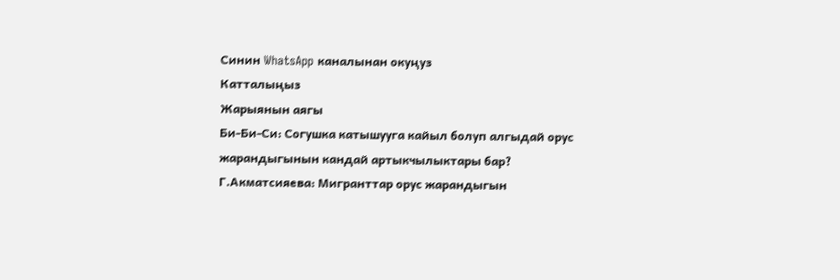Синин WhatsApp каналынан окуңуз
Катталыңыз
Жарыянын аягы
Би-Би-Си: Согушка катышууга кайыл болуп алгыдай орус жарандыгынын кандай артыкчылыктары бар?
Г.Акматсияева: Мигранттар орус жарандыгын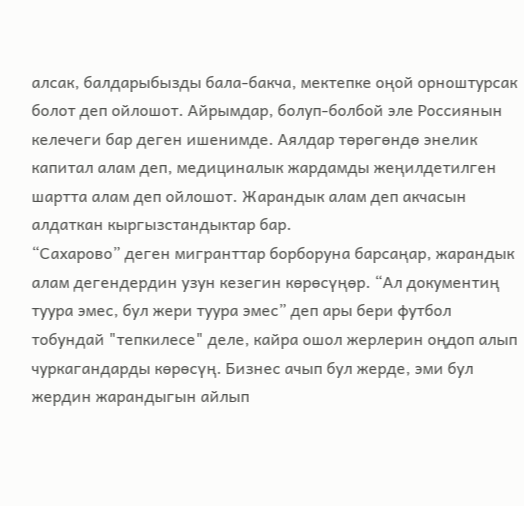алсак, балдарыбызды бала-бакча, мектепке оңой орноштурсак болот деп ойлошот. Айрымдар, болуп-болбой эле Россиянын келечеги бар деген ишенимде. Аялдар төрөгөндө энелик капитал алам деп, медициналык жардамды жеңилдетилген шартта алам деп ойлошот. Жарандык алам деп акчасын алдаткан кыргызстандыктар бар.
“Сахарово” деген мигранттар борборуна барсаңар, жарандык алам дегендердин узун кезегин көрөсүңөр. “Ал документиң туура эмес, бул жери туура эмес” деп ары бери футбол тобундай "тепкилесе" деле, кайра ошол жерлерин оңдоп алып чуркагандарды көрөсүң. Бизнес ачып бул жерде, эми бул жердин жарандыгын айлып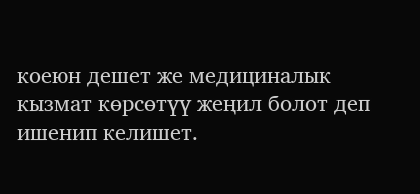коеюн дешет же медициналык кызмат көрсөтүү жеңил болот деп ишенип келишет.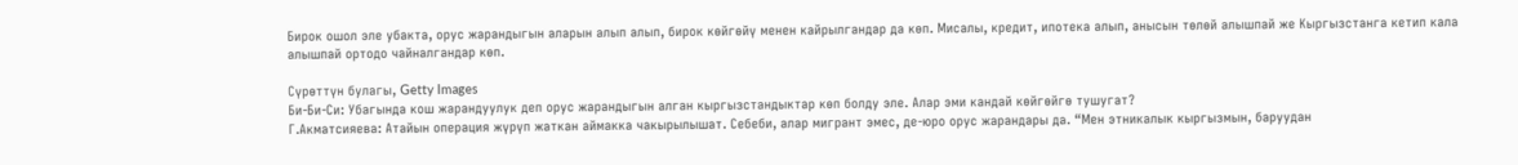Бирок ошол эле убакта, орус жарандыгын аларын алып алып, бирок көйгөйү менен кайрылгандар да көп. Мисалы, кредит, ипотека алып, анысын төлөй алышпай же Кыргызстанга кетип кала алышпай ортодо чайналгандар көп.

Сүрөттүн булагы, Getty Images
Би-Би-Си: Убагында кош жарандуулук деп орус жарандыгын алган кыргызстандыктар көп болду эле. Алар эми кандай көйгөйгө тушугат?
Г.Акматсияева: Атайын операция жүрүп жаткан аймакка чакырылышат. Себеби, алар мигрант эмес, де-юро орус жарандары да. “Мен этникалык кыргызмын, баруудан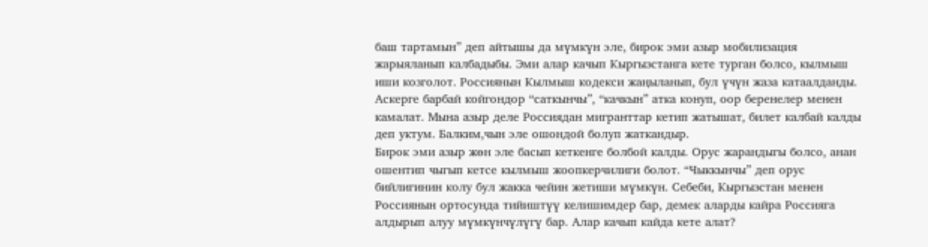баш тартамын” деп айтышы да мүмкүн эле, бирок эми азыр мобилизация жарыяланып калбадыбы. Эми алар качып Кыргызстанга кете турган болсо, кылмыш иши козголот. Россиянын Кылмыш кодекси жаңыланып, бул үчүн жаза катаалданды. Аскерге барбай койгондор “саткынчы”, “качкын” атка конуп, оор беренелер менен камалат. Мына азыр деле Россиядан мигранттар кетип жатышат, билет калбай калды деп уктум. Балким,чын эле ошондой болуп жаткандыр.
Бирок эми азыр жөн эле басып кеткенге болбой калды. Орус жарандыгы болсо, анан ошентип чыгып кетсе кылмыш жоопкерчилиги болот. “Чыккынчы” деп орус бийлигинин колу бул жакка чейин жетиши мүмкүн. Себеби, Кыргызстан менен Россиянын ортосунда тийиштүү келишимдер бар, демек аларды кайра Россияга алдырып алуу мүмкүнчүлүгү бар. Алар качып кайда кете алат?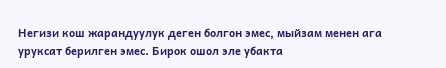Негизи кош жарандуулук деген болгон эмес, мыйзам менен ага уруксат берилген эмес. Бирок ошол эле убакта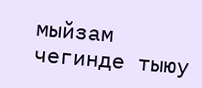мыйзам чегинде тыюу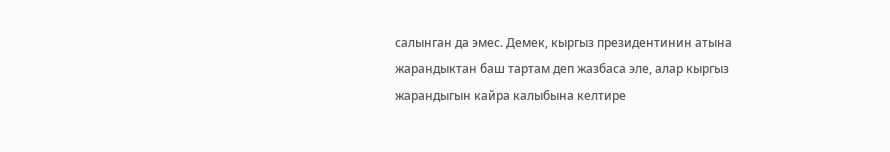салынган да эмес. Демек, кыргыз президентинин атына жарандыктан баш тартам деп жазбаса эле, алар кыргыз жарандыгын кайра калыбына келтире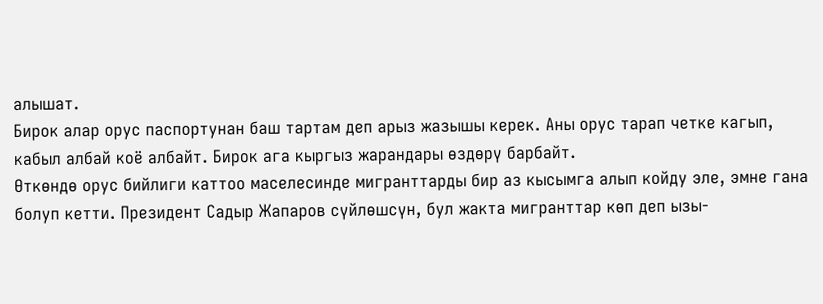алышат.
Бирок алар орус паспортунан баш тартам деп арыз жазышы керек. Аны орус тарап четке кагып, кабыл албай коё албайт. Бирок ага кыргыз жарандары өздөрү барбайт.
Өткөндө орус бийлиги каттоо маселесинде мигранттарды бир аз кысымга алып койду эле, эмне гана болуп кетти. Президент Садыр Жапаров сүйлөшсүн, бул жакта мигранттар көп деп ызы-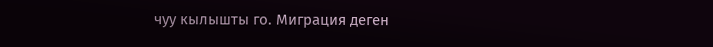чуу кылышты го. Миграция деген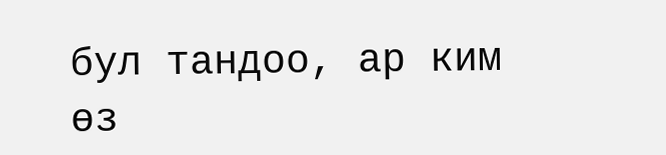бул тандоо, ар ким өз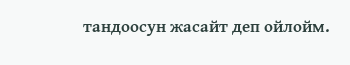тандоосун жасайт деп ойлойм.